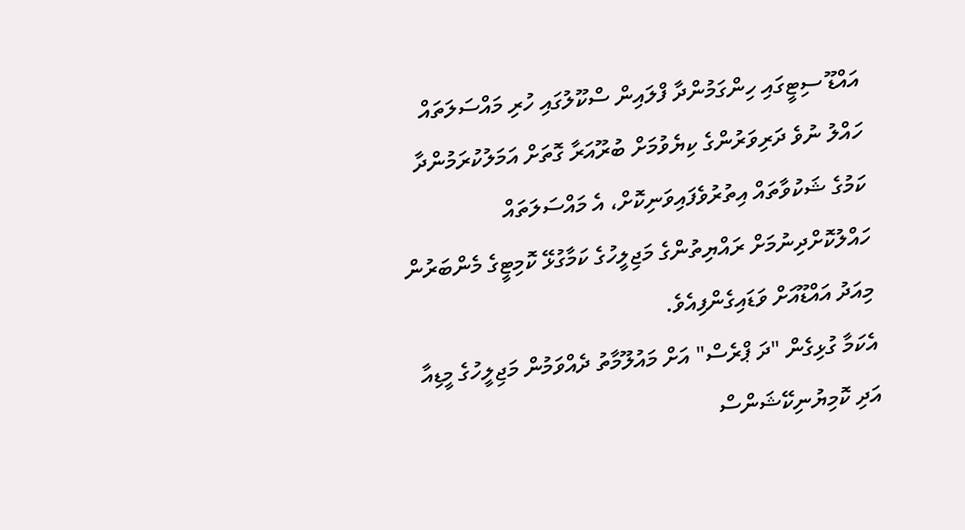އައްޑޫ ސިޓީގައި ހިންގަމުންދާ ފްލައިން ސްކޫލުގައި ހުރި މައްސަލަތައް ހައްލު ނުވެ ދަރިވަރުންގެ ކިޔެވުމަށް ބުރޫއަރާ ގޮތަށް އަމަލުކުރަމުންދާ ކަމުގެ ޝަކުވާތައް އިތުރުވެފައިވަނިކޮށް، އެ މައްސަލަތައް ހައްލުކޮށްދިނުމަށް ރައްޔިތުންގެ މަޖިލީހުގެ ކަމާގުޅޭ ކޮމިޓީގެ މެންބަރުން މިއަދު އައްޑޫއަށް ވަޑައިގެންފިއެވެ.
އެކަމާ ގުޅިގެން "ދަ ޕްރެސް" އަށް މައުލޫމާތު ދެއްވަމުން މަޖިލީހުގެ މީޑިއާ އަދި ކޮމިޔުނިކޭޝަންސް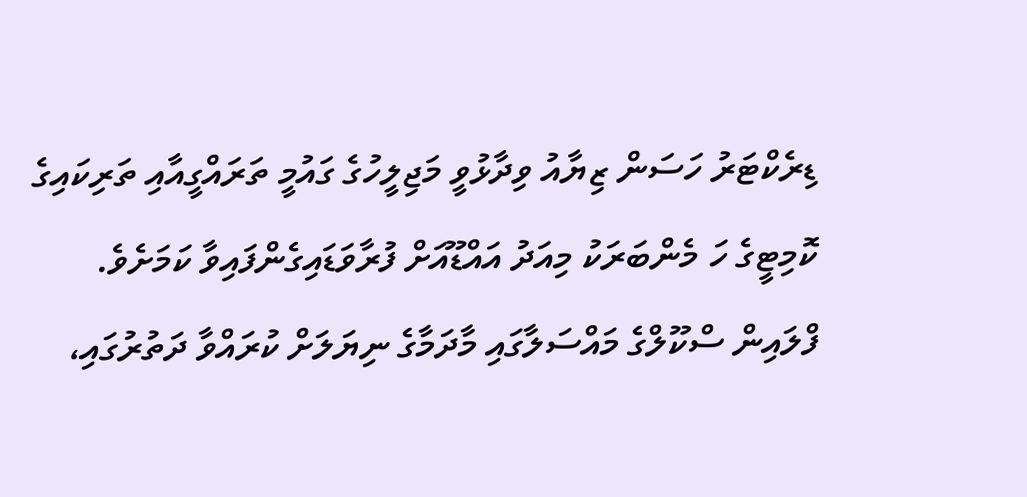ޑިރެކްޓަރު ހަސަން ޒިޔާއު ވިދާޅުވީ މަޖިލީހުގެ ގައުމީ ތަރައްގީއާއި ތަރިކައިގެ ކޮމިޓީގެ ހަ މެންބަރަކު މިއަދު އައްޑޫއަށް ފުރާވަޑައިގެންފައިވާ ކަމަށެވެ.
ފްލައިން ސްކޫލްގެ މައްސަލާގައި މާދަމާގެ ނިޔަލަށް ކުރައްވާ ދަތުރުގައި،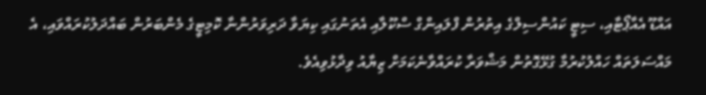އައްޑޫ އެއާޕޯޓާއި، ސިޓީ ކައުންސިލްގެ އިތުރުން ފްލައިންގް ސްކޫލާއި އެތަނުގައި ކިޔަވާ ދަރިވަރުންނާ ކޮމިޓީގެ މެންބަރުން ބައްދަލުކުރައްވައި، އެ މައްސަލަތައް ހައްލުކުރުމާ ގުޅޭގޮތުން މަޝްވަރާ ކުރައްވާނެކަމަށް ޒިޔާއު ވިދާޅުވިއެވެ.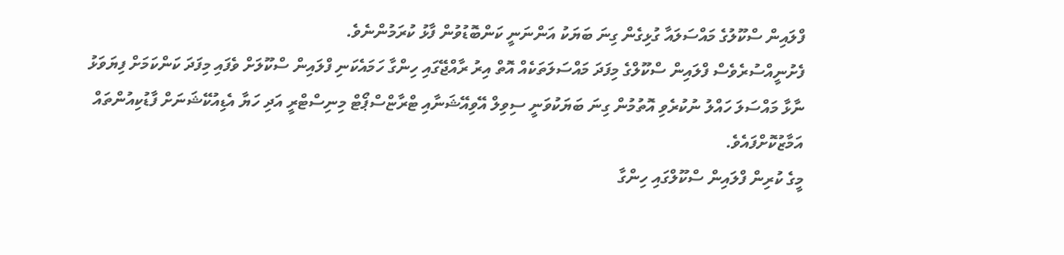ފްލައިން ސްކޫލުގެ މައްސަލައާ ގުޅިގެން ގިނަ ބަޔަކު އަންނަނީ ކަންބޮޑުވުން ފާޅު ކުރަމުންނެވެ.
ފެށުނީއްސުރެވެސް ފްލައިން ސްކޫލްގެ މިފަދަ މައްސަލަތަކެއް އޮތް އިރު ރާއްޖޭގައި ހިންގާ ހަމައެކަނި ފްލައިން ސްކޫލަށް ވެފައި މިފަދަ ކަންކަމަށް ފިޔަވަޅު ނާޅާ މައްސަލަ ހައްލު ނުކުރެވި އޮތުމުން ގިނަ ބަޔަކުވަނީ ސިވިލް އޭވިއޭޝަނާއި ޓްރާޏްސްޕޯޓް މިނިސްޓްރީ އަދި ހަޔާ އެޑިއުކޭޝަނަށް ފާޑުކިއުންތައް އަމާޒުކޮށްފައެވެ.
މީގެ ކުރިން ފްލައިން ސްކޫލްގައި ހިންގާ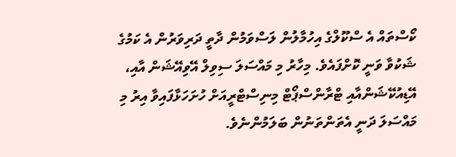ކޯސްތައް އެ ސްކޫލްގެ އިހުމާލުން ލަސްވަމުން ދާތީ ދަރިވަރުން އެ ކަމުގެ ޝަކުވާ ވަނީ ކޮށްފައެވެ. މިހާރު މި މައްސަލަ ސިވިލް އޭވިއޭޝަން އާއި، އޭޑިއުކޭޝަންއާއި ޓްރާންސްޕޯޓް މިނިސްޓްރީއަށް ހުށަހަޅާފައިވާ އިރު މި މައްސަލަ ދަނީ އެތަންތަނުން ބަލަމުންނެވެ.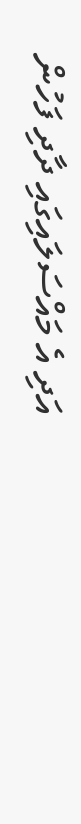އަދި އެ މައްސަލައިގައި ދާދި ފަހުން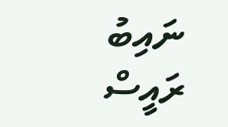ނައިބު ރައީސް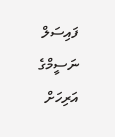ފައިސަލް ނަސީމްގެ އަރިހަށް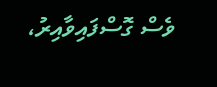ވެސް ގޮސްފައިވާއިރު،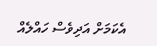އެކަމަށް އަދިވެސް ހައްލެއް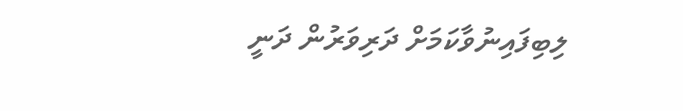ލިބިފައިނުވާކަމަށް ދަރިވަރުން ދަނީ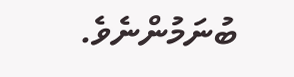ބުނަމުންނެވެ.